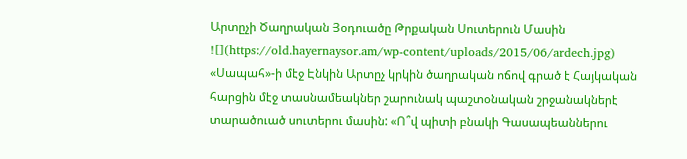Արտըչի Ծաղրական Յօդուածը Թրքական Սուտերուն Մասին
![](https://old.hayernaysor.am/wp-content/uploads/2015/06/ardech.jpg)
«Սապահ»-ի մէջ Էնկին Արտըչ կրկին ծաղրական ոճով գրած է Հայկական հարցին մէջ տասնամեակներ շարունակ պաշտօնական շրջանակներէ տարածուած սուտերու մասին: «Ո՞վ պիտի բնակի Գասապեաններու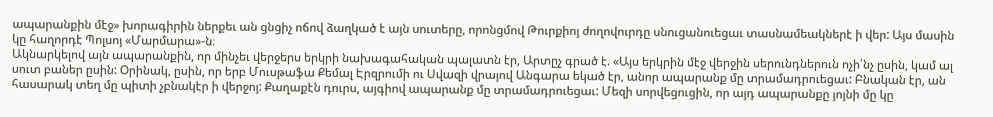ապարանքին մէջ» խորագիրին ներքեւ ան ցնցիչ ոճով ձաղկած է այն սուտերը, որոնցմով Թուրքիոյ ժողովուրդը սնուցանուեցաւ տասնամեակներէ ի վեր: Այս մասին կը հաղորդէ Պոլսոյ «Մարմարա»-ն։
Ակնարկելով այն ապարանքին, որ մինչեւ վերջերս երկրի նախագահական պալատն էր, Արտըչ գրած է. «Այս երկրին մէջ վերջին սերունդներուն ոչի՛նչ ըսին, կամ ալ սուտ բաներ ըսին: Օրինակ, ըսին, որ երբ Մուսթաֆա Քեմալ Էրզրումի ու Սվազի վրայով Անգարա եկած էր, անոր ապարանք մը տրամադրուեցաւ: Բնական էր, ան հասարակ տեղ մը պիտի չբնակէր ի վերջոյ: Քաղաքէն դուրս, այգիով ապարանք մը տրամադրուեցաւ: Մեզի սորվեցուցին, որ այդ ապարանքը յոյնի մը կը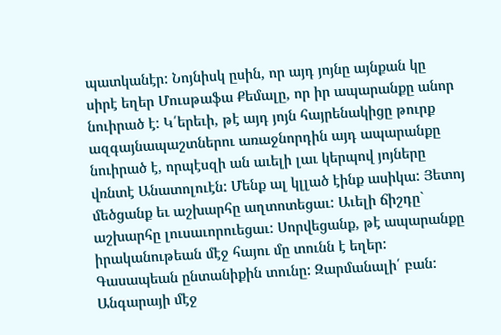պատկանէր: Նոյնիսկ ըսին, որ այդ յոյնը այնքան կը սիրէ եղեր Մուսթաֆա Քեմալը, որ իր ապարանքը անոր նուիրած է: Կ՛երեւի, թէ այդ յոյն հայրենակիցը թուրք ազգայնապաշտներու առաջնորդին այդ ապարանքը նուիրած է, որպէսզի ան աւելի լաւ կերպով յոյները վռնտէ Անատոլուէն: Մենք ալ կլլած էինք ասիկա: Յետոյ մեծցանք եւ աշխարհը աղտոտեցաւ: Աւելի ճիշդը` աշխարհը լուսաւորուեցաւ: Սորվեցանք, թէ ապարանքը իրականութեան մէջ հայու մը տունն է եղեր: Գասապեան ընտանիքին տունը: Զարմանալի՛ բան: Անգարայի մէջ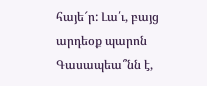հայե՜ր: Լա՛ւ, բայց արդեօք պարոն Գասապեա՞նն է,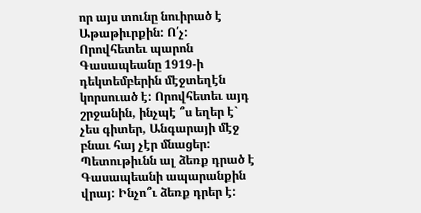որ այս տունը նուիրած է Աթաթիւրքին: Ո՛չ: Որովհետեւ պարոն Գասապեանը 1919-ի դեկտեմբերին մէջտեղէն կորսուած է: Որովհետեւ այդ շրջանին, ինչպէ ՞ս եղեր է` չես գիտեր, Անգարայի մէջ բնաւ հայ չէր մնացեր: Պետութիւնն ալ ձեռք դրած է Գասապեանի ապարանքին վրայ: Ինչո՞ւ ձեռք դրեր է: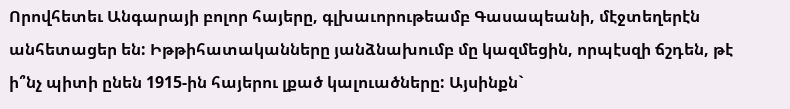Որովհետեւ Անգարայի բոլոր հայերը, գլխաւորութեամբ Գասապեանի, մէջտեղերէն անհետացեր են: Իթթիհատականները յանձնախումբ մը կազմեցին, որպէսզի ճշդեն, թէ ի՞նչ պիտի ընեն 1915-ին հայերու լքած կալուածները: Այսինքն`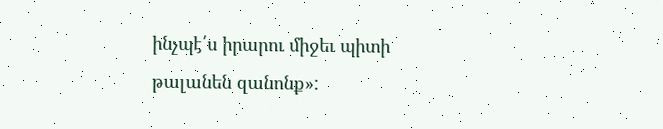ինչպէ՛ս իրարու միջեւ պիտի թալանեն զանոնք»: